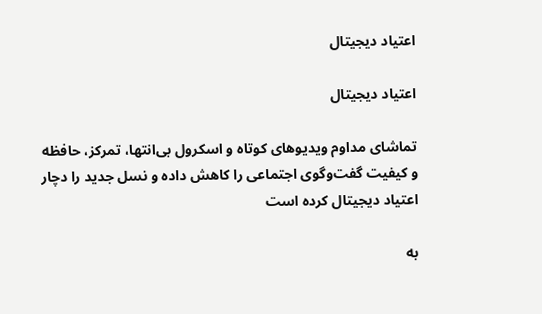اعتیاد دیجیتال

اعتیاد دیجیتال

تماشای مداوم ویدیوهای کوتاه و اسکرول بی‌انتها، تمرکز، حافظه و کیفیت گفت‌وگوی اجتماعی را کاهش داده و نسل جدید را دچار اعتیاد دیجیتال کرده است

به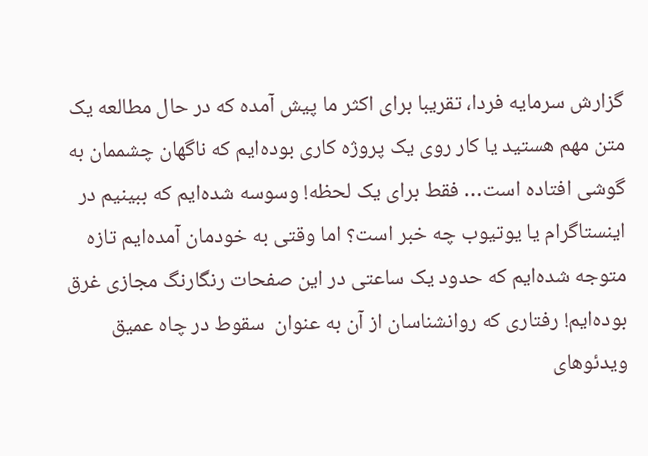گزارش سرمایه فردا، تقریبا برای اکثر ما پیش آمده که در حال مطالعه یک متن مهم هستید یا کار روی یک پروژه کاری بوده‌ایم که ناگهان چشممان به گوشی افتاده است… فقط برای یک لحظه! وسوسه شده‌ایم که ببینیم در اینستاگرام یا یوتیوب چه خبر است؟ اما وقتی به خودمان آمده‌ایم تازه متوجه شده‌ایم که حدود یک ساعتی در این صفحات رنگارنگ مجازی غرق بوده‌ایم! رفتاری که روانشناسان از آن به عنوان  سقوط در چاه عمیق ویدئوهای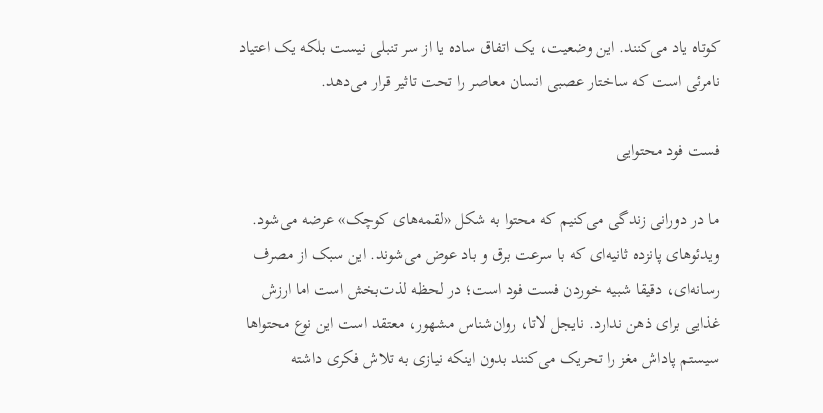کوتاه یاد می‌کنند. این وضعیت، یک اتفاق ساده یا از سر تنبلی نیست بلکه یک اعتیاد نامرئی است که ساختار عصبی انسان معاصر را تحت تاثیر قرار می‌دهد.

فست فود محتوایی

ما در دورانی زندگی می‌کنیم که محتوا به شکل «لقمه‌های کوچک» عرضه می‌شود. ویدئوهای پانزده ثانیه‌ای که با سرعت برق و باد عوض می‌شوند. این سبک از مصرف رسانه‌ای، دقیقا شبیه خوردن فست فود است؛ در لحظه لذت‌بخش است اما ارزش غذایی برای ذهن ندارد. نایجل لاتا، روان‌شناس مشهور، معتقد است این نوع محتواها سیستم پاداش مغز را تحریک می‌کنند بدون اینکه نیازی به تلاش فکری داشته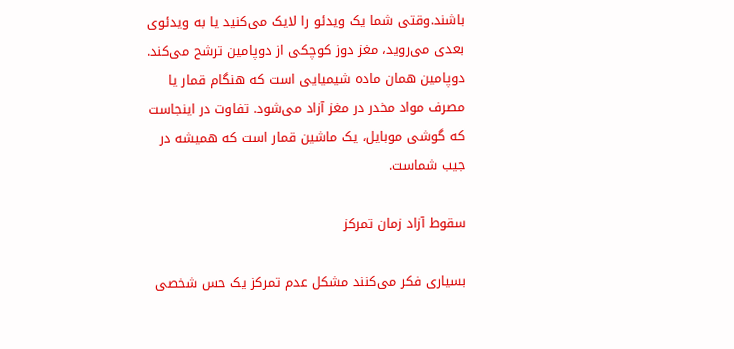باشند.وقتی شما یک ویدئو را لایک می‌کنید یا به ویدئوی بعدی می‌روید، مغز دوز کوچکی از دوپامین ترشح می‌کند. دوپامین همان ماده شیمیایی است که هنگام قمار یا مصرف مواد مخدر در مغز آزاد می‌شود. تفاوت در اینجاست که گوشی موبایل، یک ماشین قمار است که همیشه در جیب شماست.

سقوط آزاد زمان تمرکز

بسیاری فکر می‌کنند مشکل عدم تمرکز یک حس شخصی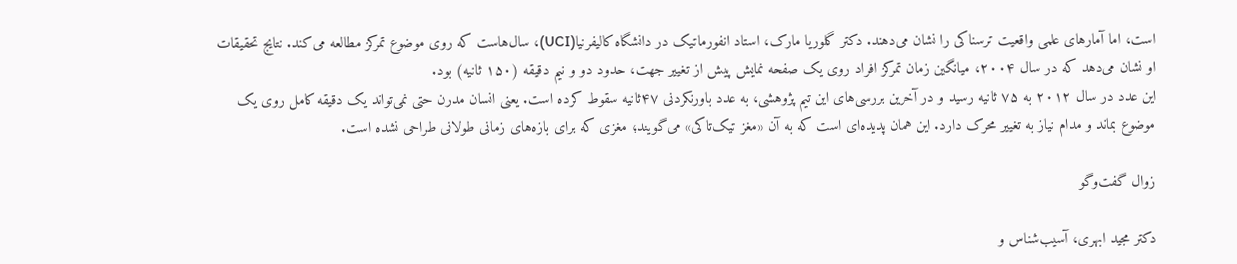است، اما آمارهای علمی واقعیت ترسناکی را نشان می‌دهند. دکتر گلوریا مارک، استاد انفورماتیک در دانشگاه کالیفرنیا‌(UCI)، سال‌هاست که روی موضوع تمرکز مطالعه می‌کند. نتایج تحقیقات او نشان می‌دهد که در سال ۲۰۰۴، میانگین زمان تمرکز افراد روی یک صفحه نمایش پیش از تغییر جهت، حدود دو و نیم دقیقه (۱۵۰ ثانیه) بود.
این عدد در سال ۲۰۱۲ به ۷۵ ثانیه رسید و در آخرین بررسی‌های این تیم پژوهشی، به عدد باورنکردنی ۴۷ثانیه سقوط کرده است. یعنی انسان مدرن حتی نمی‌تواند یک دقیقه کامل روی یک موضوع بماند و مدام نیاز به تغییر محرک دارد. این همان پدیده‌ای است که به آن «مغز تیک‌تاکی» می‌گویند؛ مغزی که برای بازه‌های زمانی طولانی طراحی نشده است.

زوال گفت‌وگو

دکتر مجید ابهری، آسیب‌شناس و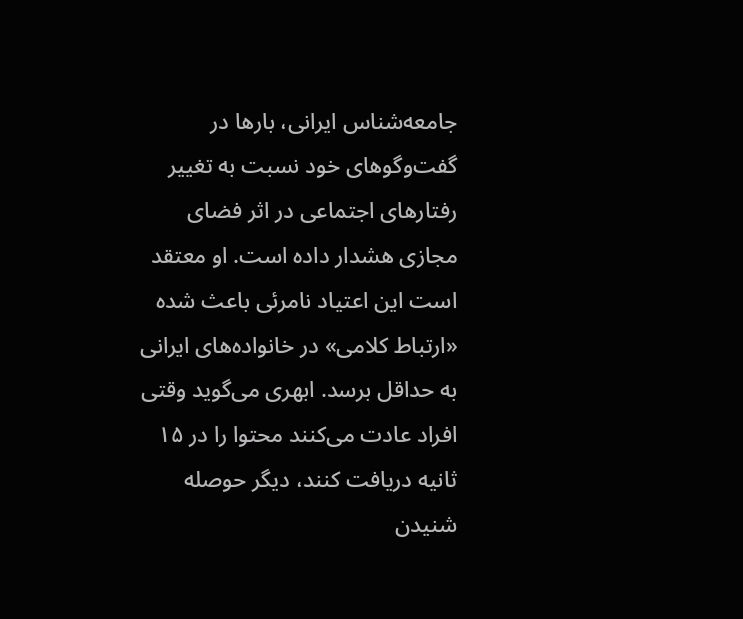جامعه‌شناس ایرانی، بارها در گفت‌وگوهای خود نسبت به تغییر رفتارهای اجتماعی در اثر فضای مجازی هشدار داده است. او معتقد است این اعتیاد نامرئی باعث شده «ارتباط کلامی» در خانواده‌های ایرانی به حداقل برسد. ابهری می‌گوید وقتی افراد عادت می‌کنند محتوا را در ۱۵ ثانیه دریافت کنند، دیگر حوصله شنیدن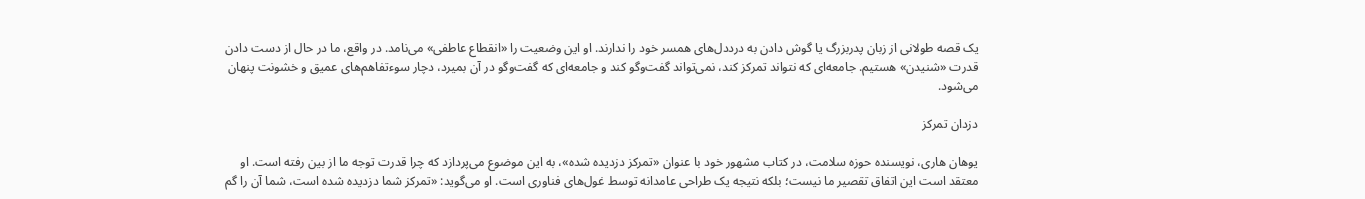یک قصه طولانی از زبان پدربزرگ یا گوش دادن به درددل‌های همسر خود را ندارند. او این وضعیت را «انقطاع عاطفی» می‌نامد. در واقع، ما در حال از دست دادن قدرت «شنیدن» هستیم. جامعه‌ای که نتواند تمرکز کند، نمی‌تواند گفت‌وگو کند و جامعه‌ای که گفت‌وگو در آن بمیرد، دچار سوءتفاهم‌های عمیق و خشونت پنهان می‌شود.

دزدان تمرکز

یوهان هاری، نویسنده حوزه سلامت، در کتاب مشهور خود با عنوان «تمرکز دزدیده شده»، به این موضوع می‌پردازد که چرا قدرت توجه ما از بین رفته است. او معتقد است این اتفاق تقصیر ما نیست؛ بلکه نتیجه یک طراحی عامدانه توسط غول‌های فناوری است. او می‌گوید: «تمرکز شما دزدیده شده است، شما آن را گم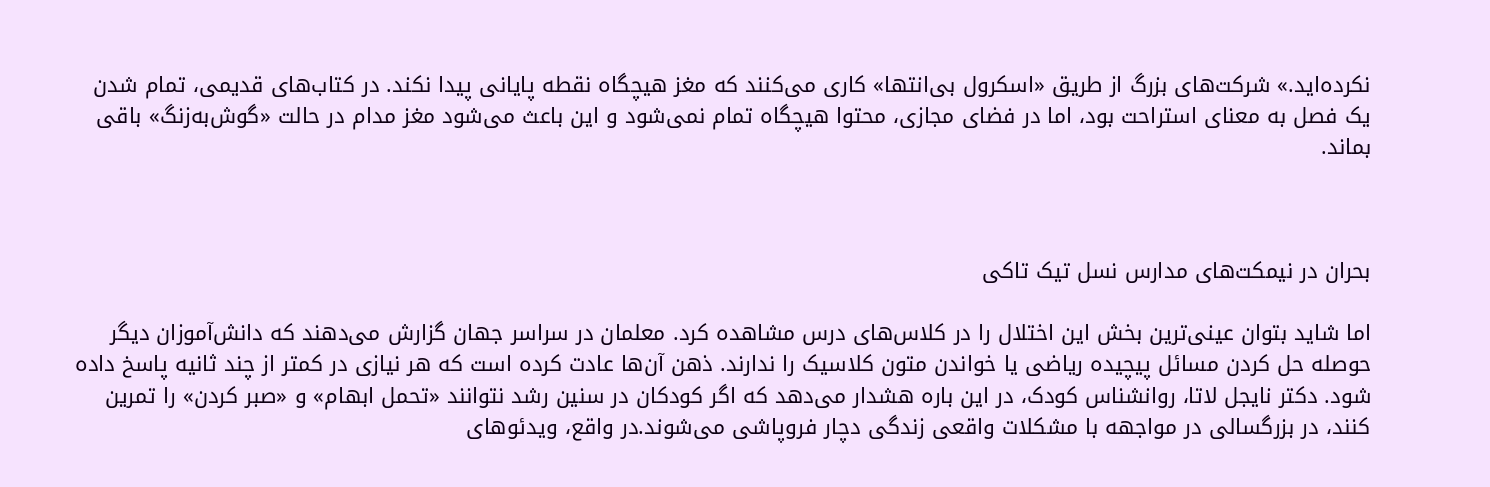نکرده‌اید.» شرکت‌های بزرگ از طریق «اسکرول بی‌انتها» کاری می‌کنند که مغز هیچگاه نقطه پایانی پیدا نکند. در کتاب‌های قدیمی، تمام شدن یک فصل به معنای استراحت بود، اما در فضای مجازی، محتوا هیچگاه تمام نمی‌شود و این باعث می‌شود مغز مدام در حالت «گوش‌به‌زنگ» باقی بماند.



بحران در نیمکت‌های مدارس نسل تیک تاکی

اما شاید بتوان عینی‌ترین بخش این اختلال را در کلاس‌های درس مشاهده کرد. معلمان در سراسر جهان گزارش می‌دهند که دانش‌آموزان دیگر حوصله حل کردن مسائل پیچیده ریاضی یا خواندن متون کلاسیک را ندارند. ذهن آن‌ها عادت کرده است که هر نیازی در کمتر از چند ثانیه پاسخ داده شود. دکتر نایجل لاتا، روانشناس کودک، در این باره هشدار می‌دهد که اگر کودکان در سنین رشد نتوانند «تحمل ابهام» و «صبر کردن» را تمرین کنند، در بزرگسالی در مواجهه با مشکلات واقعی زندگی دچار فروپاشی می‌شوند.در واقع، ویدئوهای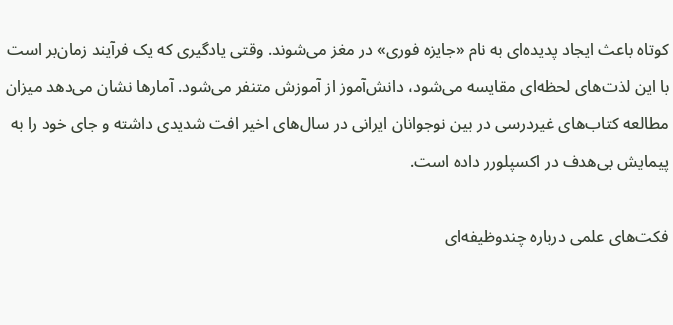کوتاه باعث ایجاد پدیده‌ای به نام «جایزه فوری» در مغز می‌شوند. وقتی یادگیری که یک فرآیند زمان‌بر است با این لذت‌های لحظه‌ای مقایسه می‌شود، دانش‌آموز از آموزش متنفر می‌شود. آمارها نشان می‌دهد میزان مطالعه کتاب‌های غیردرسی در بین نوجوانان ایرانی در سال‌های اخیر افت شدیدی داشته و جای خود را به پیمایش بی‌هدف در اکسپلورر داده است.

فکت‌های علمی درباره چندوظیفه‌ای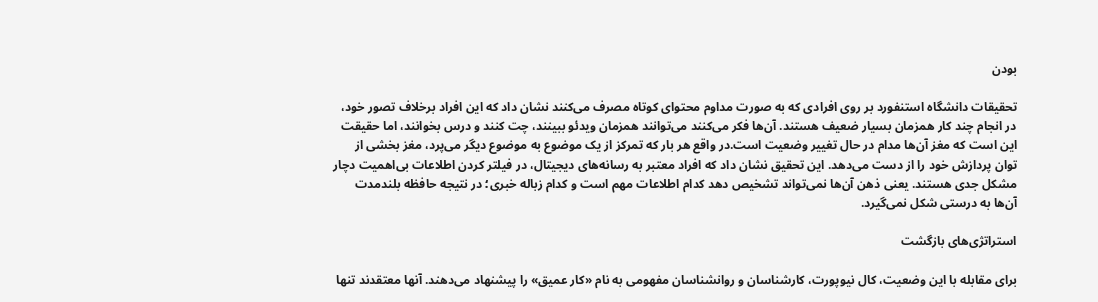بودن

تحقیقات دانشگاه استنفورد بر روی افرادی که به صورت مداوم محتوای کوتاه مصرف می‌کنند نشان داد که این افراد برخلاف تصور خود، در انجام چند کار همزمان بسیار ضعیف هستند. آن‌ها فکر می‌کنند می‌توانند همزمان ویدئو ببینند، چت کنند و درس بخوانند، اما حقیقت این است که مغز آن‌ها مدام در حال تغییر وضعیت است.در واقع هر بار که تمرکز از یک موضوع به موضوع دیگر می‌پرد، مغز بخشی از توان پردازش خود را از دست می‌دهد. این تحقیق نشان داد که افراد معتبر به رسانه‌های دیجیتال، در فیلتر کردن اطلاعات بی‌اهمیت دچار مشکل جدی هستند. یعنی ذهن آن‌ها نمی‌تواند تشخیص دهد کدام اطلاعات مهم است و کدام زباله خبری؛ در نتیجه حافظه بلندمدت آن‌ها به درستی شکل نمی‌گیرد.

استراتژی‌های بازگشت

برای مقابله با این وضعیت، کال نیوپورت، کارشناسان و روانشناسان مفهومی به نام «کار عمیق» را پیشنهاد می‌دهند. آنها معتقدند تنها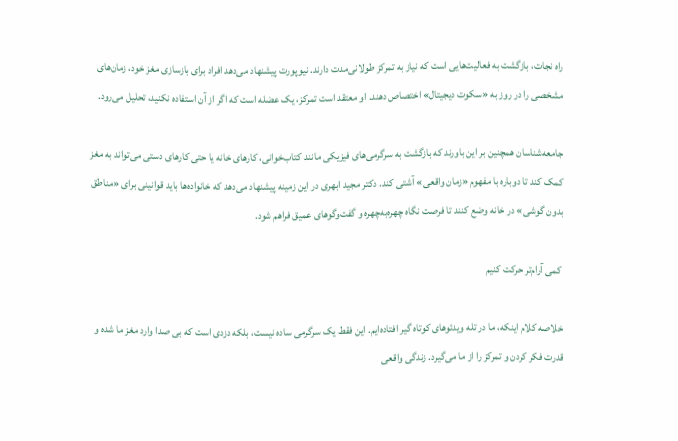راه نجات، بازگشت به فعالیت‌هایی است که نیاز به تمرکز طولانی‌مدت دارند. نیوپورت پیشنهاد می‌دهد افراد برای بازسازی مغز خود، زمان‌های مشخصی را در روز به «سکوت دیجیتال» اختصاص دهند. او معتقد است تمرکز، یک عضله است که اگر از آن استفاده نکنید، تحلیل می‌رود.

جامعه‌شناسان همچنین بر این باورند که بازگشت به سرگرمی‌های فیزیکی مانند کتاب‌خوانی، کارهای خانه یا حتی کارهای دستی می‌تواند به مغز کمک کند تا دوباره با مفهوم «زمان واقعی» آشتی کند. دکتر مجید ابهری در این زمینه پیشنهاد می‌دهد که خانواده‌ها باید قوانینی برای «مناطق بدون گوشی» در خانه وضع کنند تا فرصت نگاه چهره‌به‌چهره و گفت‌وگوهای عمیق فراهم شود.

 کمی آرام‌تر حرکت کنیم

خلاصه کلام اینکه، ما در تله ویدئوهای کوتاه گیر افتاده‌ایم. این فقط یک سرگرمی ساده نیست، بلکه دزدی است که بی صدا وارد مغز ما شده و قدرت فکر کردن و تمرکز را از ما می‌گیرد. زندگی واقعی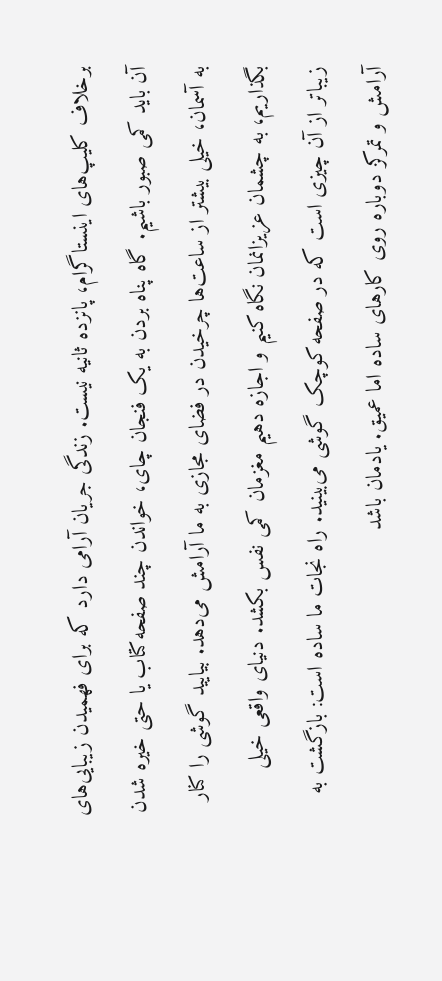برخلاف کلیپ‌های اینستاگرام، پانزده ثانیه نیست. زندگی جریان آرامی دارد که برای فهمیدن زیبایی‌های آن باید کمی صبور باشیم. گاه پناه بردن به یک فنجان چای، خواندن چند صفحه کتاب یا حتی خیره شدن به آسمان، خیلی بیشتر از ساعت‌ها چرخیدن در فضای مجازی به ما آرامش می‌دهد. بیایید گوشی را کنار بگذاریم، به چشمان عزیزانمان نگاه کنیم و اجازه دهیم مغزمان کمی نفس بکشد. دنیای واقعی خیلی زیباتر از آن چیزی است که در صفحه کوچک گوشی می‌بینید. راه نجات ما ساده است: بازگشت به آرامش و تمرکز دوباره روی کارهای ساده اما عمیق. یادمان باشد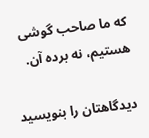که ما صاحب گوشی هستیم، نه برده آن.

دیدگاهتان را بنویسید